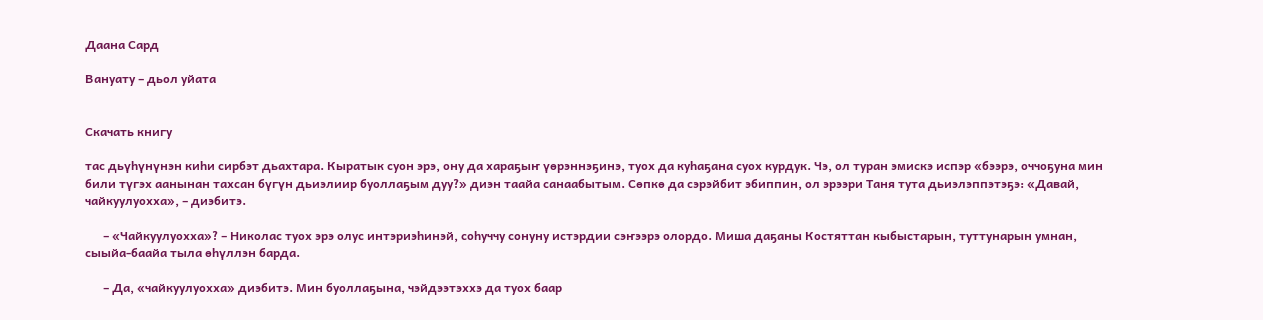Даана Сард

Вануату – дьол уйата


Скачать книгу

тас дьүһүнүнэн киһи сирбэт дьахтара. Кыратык суон эрэ, ону да хараҕыҥ үөрэннэҕинэ, туох да куһаҕана суох курдук. Чэ, ол туран эмискэ испэр «бээрэ, оччоҕуна мин били түгэх аанынан тахсан бүгүн дьиэлиир буоллаҕым дуу?» диэн таайа санаабытым. Сөпкө да сэрэйбит эбиппин, ол эрээри Таня тута дьиэлэппэтэҕэ: «Давай, чайкуулуохха», – диэбитэ.

      – «Чайкуулуохха»? – Николас туох эрэ олус интэриэһинэй, соһуччу сонуну истэрдии сэҥээрэ олордо. Миша даҕаны Костяттан кыбыстарын, туттунарын умнан, сыыйа-баайа тыла өһүллэн барда.

      – Да, «чайкуулуохха» диэбитэ. Мин буоллаҕына, чэйдээтэххэ да туох баар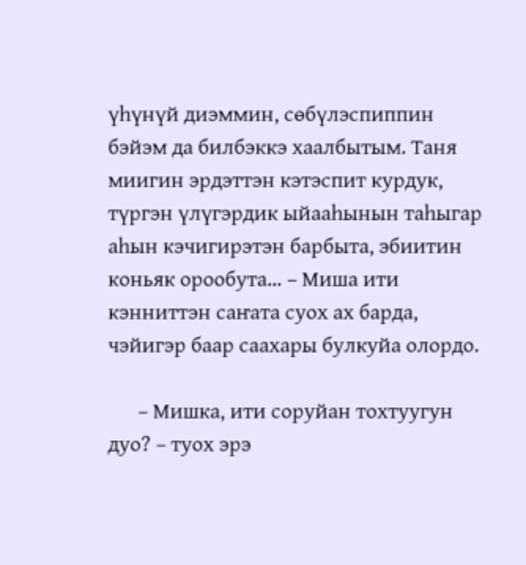үһүнүй диэммин, сөбүлэспиппин бэйэм да билбэккэ хаалбытым. Таня миигин эрдэттэн кэтэспит курдук, түргэн үлүгэрдик ыйааһынын таһыгар аһын кэчигирэтэн барбыта, эбиитин коньяк орообута… – Миша ити кэнниттэн саҥата суох ах барда, чэйигэр баар саахары булкуйа олордо.

      – Мишка, ити соруйан тохтуугун дуо? – туох эрэ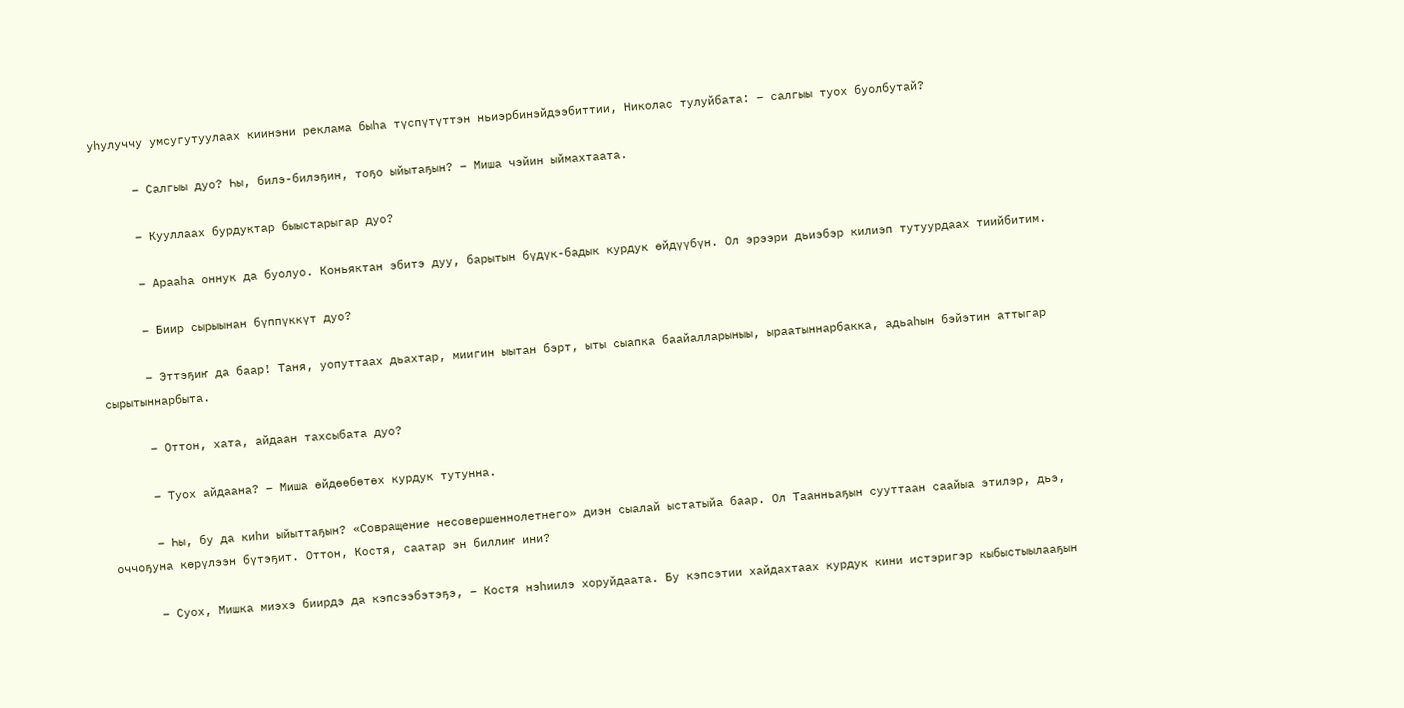уһулуччу умсугутуулаах киинэни реклама быһа түспүтүттэн ньиэрбинэйдээбиттии, Николас тулуйбата: – салгыы туох буолбутай?

      – Салгыы дуо? Һы, билэ-билэҕин, тоҕо ыйытаҕын? – Миша чэйин ыймахтаата.

      – Кууллаах бурдуктар быыстарыгар дуо?

      – Арааһа оннук да буолуо. Коньяктан эбитэ дуу, барытын бүдүк-бадык курдук өйдүүбүн. Ол эрээри дьиэбэр килиэп тутуурдаах тиийбитим.

      – Биир сырыынан бүппүккүт дуо?

      – Эттэҕиҥ да баар! Таня, уопуттаах дьахтар, миигин ыытан бэрт, ыты сыапка баайалларыныы, ыраатыннарбакка, адьаһын бэйэтин аттыгар сырытыннарбыта.

      – Оттон, хата, айдаан тахсыбата дуо?

      – Туох айдаана? – Миша өйдөөбөтөх курдук тутунна.

      – Һы, бу да киһи ыйыттаҕын? «Совращение несовершеннолетнего» диэн сыалай ыстатыйа баар. Ол Таанньаҕын сууттаан саайыа этилэр, дьэ, оччоҕуна көрүлээн бүтэҕит. Оттон, Костя, саатар эн биллиҥ ини?

      – Суох, Мишка миэхэ биирдэ да кэпсээбэтэҕэ, – Костя нэһиилэ хоруйдаата. Бу кэпсэтии хайдахтаах курдук кини истэригэр кыбыстыылааҕын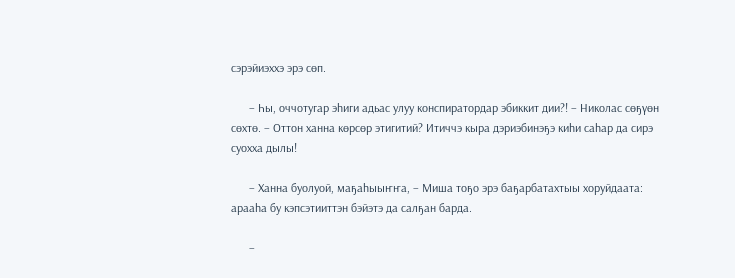сэрэйиэххэ эрэ сөп.

      – Һы, оччотугар эһиги адьас улуу конспиратордар эбиккит дии?! – Николас сөҕүөн сөхтө. – Оттон ханна көрсөр этигитий? Итиччэ кыра дэриэбинэҕэ киһи саһар да сирэ суохха дылы!

      – Ханна буолуой, маҕаһыыҥҥа, – Миша тоҕо эрэ баҕарбатахтыы хоруйдаата: арааһа бу кэпсэтииттэн бэйэтэ да салҕан барда.

      –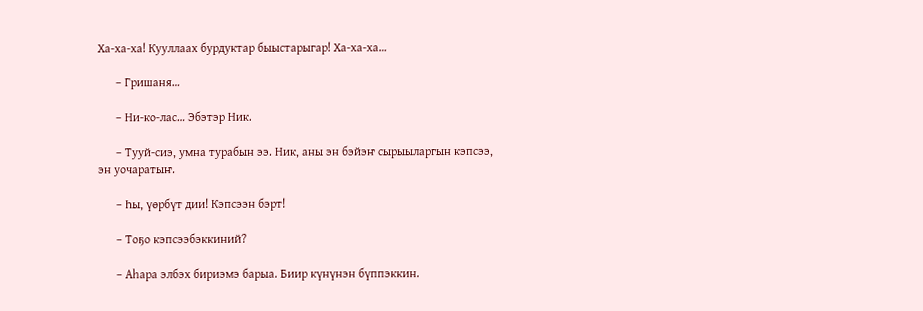Ха-ха-ха! Кууллаах бурдуктар быыстарыгар! Ха-ха-ха…

      – Гришаня…

      – Ни-ко-лас… Эбэтэр Ник.

      – Тууй-сиэ, умна турабын ээ. Ник, аны эн бэйэҥ сырыыларгын кэпсээ, эн уочаратыҥ.

      – Һы, үөрбүт дии! Кэпсээн бэрт!

      – Тоҕо кэпсээбэккиний?

      – Аһара элбэх бириэмэ барыа. Биир күнүнэн бүппэккин.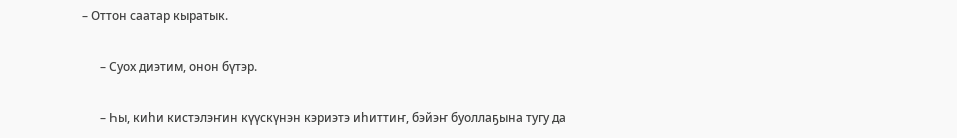– Оттон саатар кыратык.

      – Суох диэтим, онон бүтэр.

      – Һы, киһи кистэлэҥин күүскүнэн кэриэтэ иһиттиҥ, бэйэҥ буоллаҕына тугу да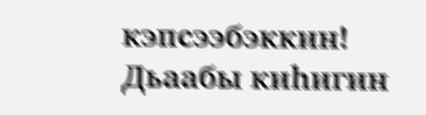кэпсээбэккин! Дьаабы киһигин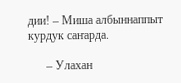дии! – Миша албыннаппыт курдук саҥарда.

      – Улахан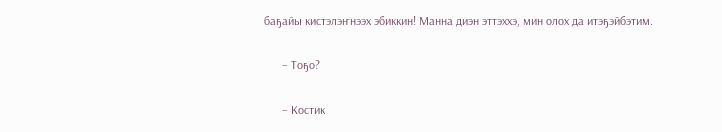баҕайы кистэлэҥнээх эбиккин! Манна диэн эттэххэ, мин олох да итэҕэйбэтим.

      – Тоҕо?

      – Костик